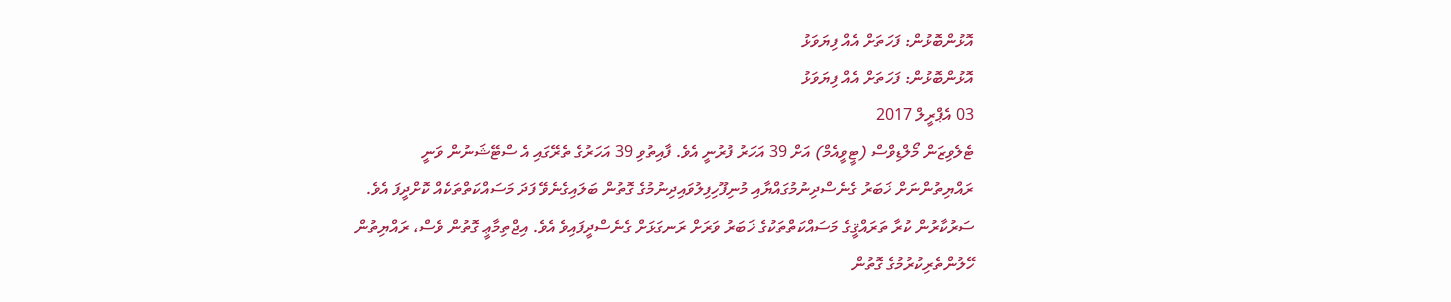އޮޅުންބޮޅުން: ފަހަތަށް އެއް ފިޔަވަޅު
އޮޅުންބޮޅުން: ފަހަތަށް އެއް ފިޔަވަޅު
03 އެޕްރީލް 2017
ޓެލެވިޒަން މޯލްޑިވްސް (ޓީވީއެމް) އަށް 39 އަހަރު ފުރުނީ އެވެ. ފާއިތުވި 39 އަހަރުގެ ތެރޭގައި އެ ސްޓޭޝަނުން ވަނީ ރައްޔިތުންނަށް ޚަބަރު ގެނެސްދިނުމުގައްޔާއި މުނިފޫހިފިލުވައިދިނުމުގެ ގޮތުން ބަލައިގެނެވޭ ފަދަ މަސައްކަތްތަކެއް ކޮށްދީފަ އެވެ. ސަރުކާރުން ކުރާ ތަރައްޤީގެ މަސައްކަތްތަކުގެ ޚަބަރު ވަރަށް ރަނގަޅަށް ގެނެސްދީފައިވެ އެވެ. އިޖްތިމާޢީ ގޮތުން ވެސް، ރައްޔިތުން ހޭލުންތެރިކުރުމުގެ ގޮތުން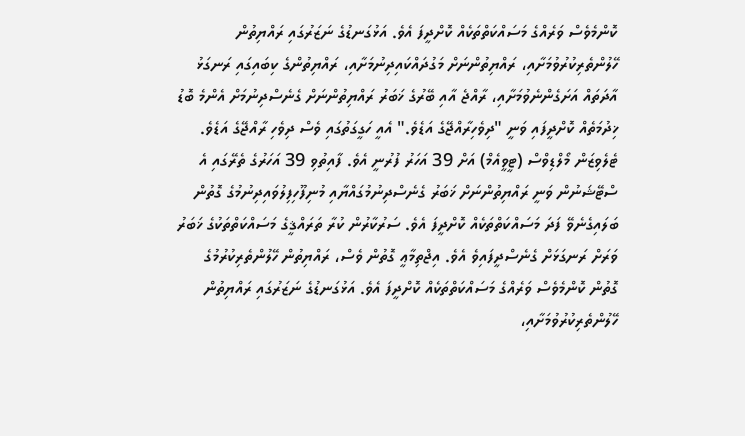ކޮންމެވެސް ވަރެއްގެ މަސައްކަތްތަކެއް ކޮށްދީފަ އެވެ. އަޅުގަނޑުގެ ނަޒަރުގައި ރައްޔިތުން ހޭލުންތެރިކުރުވުމަށާއި، ރައްޔިތުންނަށް މަގުދައްކައިދިނުމަށާއި، ރައްޔިތުންގެ ކިބައިގައި ރަނގަޅު އާދަތައް އަށަގެންނެވުމަށާއި، ރާއްޖެ އާއި ބޭރުގެ ޚަބަރު ރައްޔިތުންނަށް ގެނެސްދިނުމަށް އެންމެ ބޮޑު ޚިދުމަތެއް ކޮށްދީފައި ވަނީ "ދިވެހިރާއްޖޭގެ އަޑެވެ." އެއީ ހަގީގަތުގައި ވެސް ދިވެހި ރާއްޖޭގެ އަޑެވެ.
ޓެލެވިޒަން މޯލްޑިވްސް (ޓީވީއެމް) އަށް 39 އަހަރު ފުރުނީ އެވެ. ފާއިތުވި 39 އަހަރުގެ ތެރޭގައި އެ ސްޓޭޝަނުން ވަނީ ރައްޔިތުންނަށް ޚަބަރު ގެނެސްދިނުމުގައްޔާއި މުނިފޫހިފިލުވައިދިނުމުގެ ގޮތުން ބަލައިގެނެވޭ ފަދަ މަސައްކަތްތަކެއް ކޮށްދީފަ އެވެ. ސަރުކާރުން ކުރާ ތަރައްޤީގެ މަސައްކަތްތަކުގެ ޚަބަރު ވަރަށް ރަނގަޅަށް ގެނެސްދީފައިވެ އެވެ. އިޖްތިމާޢީ ގޮތުން ވެސް، ރައްޔިތުން ހޭލުންތެރިކުރުމުގެ ގޮތުން ކޮންމެވެސް ވަރެއްގެ މަސައްކަތްތަކެއް ކޮށްދީފަ އެވެ. އަޅުގަނޑުގެ ނަޒަރުގައި ރައްޔިތުން ހޭލުންތެރިކުރުވުމަށާއި،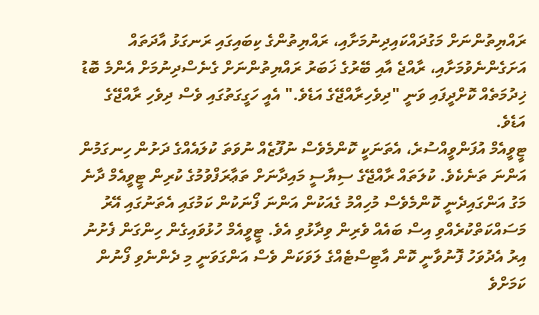ރައްޔިތުންނަށް މަގުދައްކައިދިނުމަށާއި، ރައްޔިތުންގެ ކިބައިގައި ރަނގަޅު އާދަތައް އަށަގެންނެވުމަށާއި، ރާއްޖެ އާއި ބޭރުގެ ޚަބަރު ރައްޔިތުންނަށް ގެނެސްދިނުމަށް އެންމެ ބޮޑު ޚިދުމަތެއް ކޮށްދީފައި ވަނީ "ދިވެހިރާއްޖޭގެ އަޑެވެ." އެއީ ހަގީގަތުގައި ވެސް ދިވެހި ރާއްޖޭގެ އަޑެވެ.
ޓީވީއެމް އުފަންވީއްސުރެ، އެތަނަކީ ކޮންމެވެސް ނުފޫޒެއް ނުވަތަ ކުލައެއްގެ ދަށުން ހިނގަމުން އަންނަ ތަނެކެވެ. ކުލަތައް ރާއްޖޭގެ ސިޔާސީ މައިދާނަށް ތަޢާރަފްވުމުގެ ކުރިން ޓީވީއެމް ދާނެ މަގު އަންގައިދެނީ ކޮންމެވެސް މުހިއްމު ގެއަކުން އަންނަ ފޯނަކުން ކަމުގައި އެތަނުގައި އޭރު މަސައްކަތްކުރެއްވި އިސް ބައެއް ވެރިން ވިދާޅުވި އެވެ. ޓީވީއެމް ހުޅުވައިގެން ހިންގަން ފެށުނު އިރު އެދުވަހު ފޮނުވާނީ ކޮން އާޓިސްޓެއްގެ ލަވަކަން ވެސް އަންގަވަނީ މި ދެންނެވި ފޯނުން ކަމަށްވެ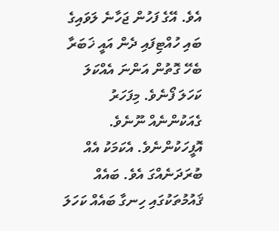އެވެ. އޭގެ ފަހުން ޖަހާނެ ލަވައިގެ ބައި ހުއްޓިފައި ދެން އައީ ޚަބަރާ ބެހޭ ގޮތުން އަންނަ އެއްކަލަ ކަހަލަ ފޯނެވެ. މިފަހަރު ގެއަކުންނެއް ނޫނެވެ. އޮފީހަކުންނެވެ. އެކަމަކު އެއް ބުރަދަނެއްގަ އެވެ. ބައެއް ޤައުމުތަކުގައި ހިނގާ ބައެއް ކަހަލަ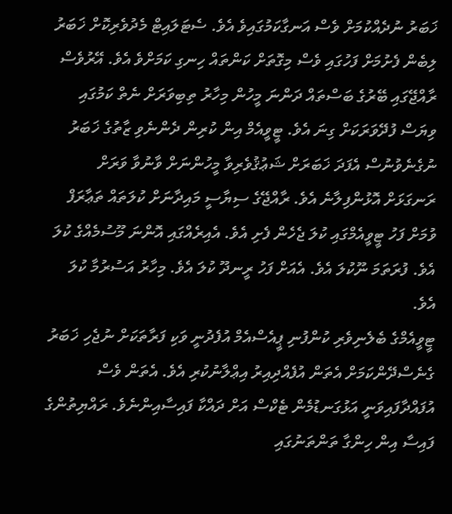ޚަބަރު ނުދެއްކުމަށް ވެސް އަނގާކަމުގައިވެ އެވެ. ސެޓަލައިޓް މެދުވެރިކޮށް ޚަބަރު ލިބެން ފެށުމަށް ފަހުގައި ވެސް މިގޮތަށް ކަންތައް ހިނގި ކަމަށްވެ އެވެ. އޭރުވެސް ރާއްޖޭގައި ބޭރުގެ ބަސްތައް ދަންނަ މީހުން މިހާރު ތިބިވަރަށް ނެތް ކަމުގައި ވިޔަސް ފުދޭވަރަކަށް ގިނަ އެވެ. ޓީވީއެމް އިން ކުރިން ދެންނެވި ޒާތުގެ ޚަބަރު ނުގެނެވުނުސް އެފަދަ ޚަބަރަށް ޝަޢުޤުވެރިވާ މީހުންނަށް ވާނުވާ ވަރަށް ރަނގަޅަށް އޮޅުންފިލާނެ އެވެ. ރާއްޖޭގެ ސިޔާސީ މައިދާނަށް ކުލަތައް ތަޢާރަފް ވުމަށް ފަހު ޓީވީއެމްގައި ކުލަ ޖެހެން ފެށި އެވެ. އެއިރެއްގައި އޮންނަ މޫސުމެއްގެ ކުލަ އެވެ. ފުރަތަމަ ނޫކުލަ އެވެ. އެއަށް ފަހު ރީނދޫ ކުލަ އެވެ. މިހާރު އަސުރުމާ ކުލަ އެވެ.
ޓީވީއެމްގެ ބެލެނިވެރި ކުންފުނި ޕީއެސްއެމް އުފެދުނީ ވަކި ފަރާތަކަށް ނުޖެހި ޚަބަރު ގެނެސްދޭންކަމަށް އެތަން އުފެއްދިއިރު އިޢްލާނުކުރި އެވެ. އެތަން ވެސް އުފައްދާފައިވަނީ އަޅުގަނޑުމެން ޓެކްސް އަށް ދައްކާ ފައިސާއިންނެވެ. ރައްޔިތުންގެ ފައިސާ އިން ހިންގާ ތަންތަނުގައި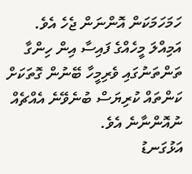ހަމަހަމަކަން އޮންނަން ޖެހެ އެވެ. އަމިއްލަ މީހެއްގެ ފައިސާ އިން ހިންގާ ތަންތަނުގައި ވެރިމީހާ ބޭނުން ގޮތަކަށް ކަންތައް ކުރިޔަސް ބުނެވޭނެ އެއްޗެއް ނުއޮންނާނެ އެވެ.
އަޅުގަނޑު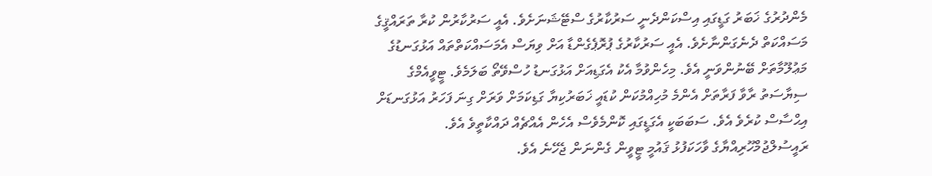މެންދުރުގެ ޚަބަރު ގަޑީގައި އިސްކަންދެނީ ސަރުކާރުގެ ސްޓޭޝަނަށެވެ. އެއީ ސަރުކާރުން ކުރާ ތަރައްޤީގެ މަސައްކަތް ދެނެގަންނާށެވެ. އެއީ ސަރުކާރުގެ ޕުރޮޕެގެންޑާ އަށް ވިޔަސް އެމަސައްކަތްތައް އަޅުގަނޑުގެ މަޢުލޫމާތަށް ބޭނުންވަނީ އެވެ. މިހެންވުމާ އެކު އެގަޑިއަށް އަޅުގަނޑު ހުސްވޭތޯ ބަލަމެވެ. ޓީވީއެމްގެ ސިޔާސަތު ރާވާ ފަރާތަށް އެންމެ މުހިއްމުކަން ކުޑައީ ޚަބަރުކިޔާ ގަޑިކަމަށް ވަރަށް ގިނަ ފަހަރު އަޅުގަނޑަށް އިޙްސާސް ކުރެވެ އެވެ. ސަބަބަކީ އެގަޑީގައި ކޮންމެވެސް އެހެން އެއްޗެއް ދައްކާތީވެ އެވެ. ރައީސުލްޖުމްހޫރިއްޔާގެ ވާހަކަފުޅު ޤައުމީ ޓީވީން ގެންނަން ޖެހޭނެ އެވެ.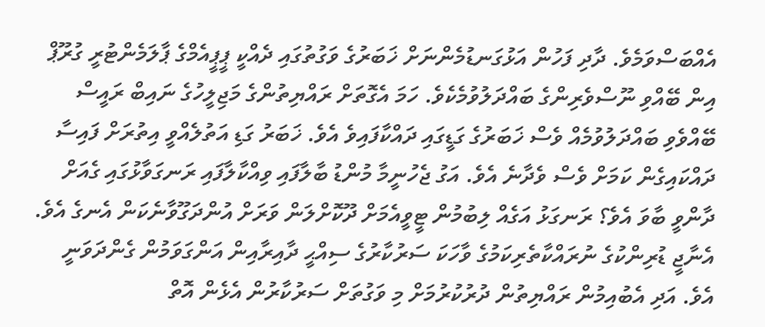އެއްބަސްވަމެވެ. ދާދި ފަހުން އަޅުގަނޑުމެންނަށް ޚަބަރުގެ ވަގުތުގައި ދެއްކީ ޕީޕީއެމްގެ ޕާލަމެންޓުރީ ގުރޫޕް އިން ބޭއްވި ނޫސްވެރިންގެ ބައްދަލުވުމެކެވެ. ހަމަ އެގޮތަށް ރައްޔިތުންގެ މަޖިލީހުގެ ނައިބް ރައީސް ބޭއްވެވި ބައްދަލުވުމެއް ވެސް ޚަބަރުގެ ގަޑީގައި ދައްކާފައިވެ އެވެ. ޚަބަރު ގަޑި އަތުލެއްވީ އިތުރަށް ފައިސާ ދައްކައިގެން ކަމަށް ވެސް ވެދާނެ އެވެ. އަގު ޖެހުނީމާ މުންޑު ބާލާފައި ވިއްކާލާފައި ރަނގަވާޅުގައި ގެއަށް ދާންވީ ބާވަ އެވެ؟ ރަނގަޅު އަގެއް ލިބުމުން ޓީވީއެމަށް ދޫކޮށްލަން ވަރަށް އުންދަގޫވާނެކަން އެނގެ އެވެ. އެނާޖީ ޑުރިންކުގެ ނުރައްކާތެރިކަމުގެ ވާހަކަ ސަރުކާރުގެ ސިއްޙީ ދާއިރާއިން އަންގަވަމުން ގެންދަވަނީ އެވެ. އަދި އެބުއިމުން ރައްޔިތުން ދުރުކުރުމަށް މި ވަގުތަށް ސަރުކާރުން އެޅެން އޮތް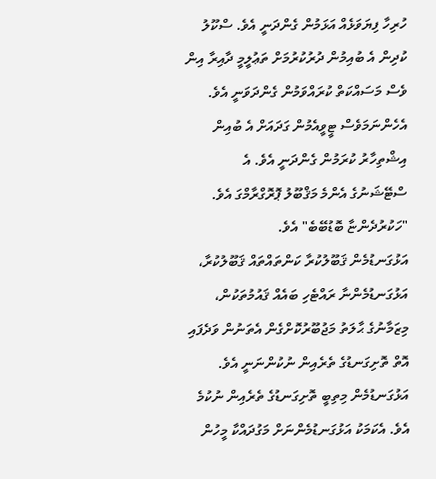ހުރިހާ ފިޔަވަޅެއް އަޅަމުން ގެންދަނީ އެވެ. ސްކޫލު ކުދިން އެ ބުއިމުން ދުރުކުރުމަށް ތަޢުލީމީ ދާއިރާ އިން ވެސް މަސައްކަތް ކުރައްވަމުން ގެންދަވަނީ އެވެ. އެހެންނަމަވެސް ޓީވީއެމުން ގަދައަށް އެ ބުއިން އިޝްތިހާރު ކުރަމުން ގެންދަނީ އެވެ. އެ ސްޓޭޝަނުގެ އެންމެ މަޤްބޫލު ޕޮރޮގްރާމްގަ އެވެ. "ހަކުރުދެންޏާ ބޮޑުބޭބެ" އެވެ.
އަޅުގަނޑުމެން ޤަބޫލުކުރާ ކަންތައްތައް ޤަބޫލުކުރާ، އަޅުގަނޑުމެންނާ ރައްޓެހި ބައެއް ޤައުމުތަކުން، މިޒަމާނުގެ ޙާލަތު މަޖުބޫރުކޮށްގެން އެތަނުން ވަދެފައި އޮތް ތޮށިގަނޑުގެ ތެރެއިން ނުކުންނަނީ އެވެ. އަޅުގަނޑުމެން މިތިބީ ތޮށިގަނޑުގެ ތެރެއިން ނުކުމެ އެވެ. އެކަމަކު އަޅުގަނޑުމެންނަށް މަގުދައްކާ މީހުން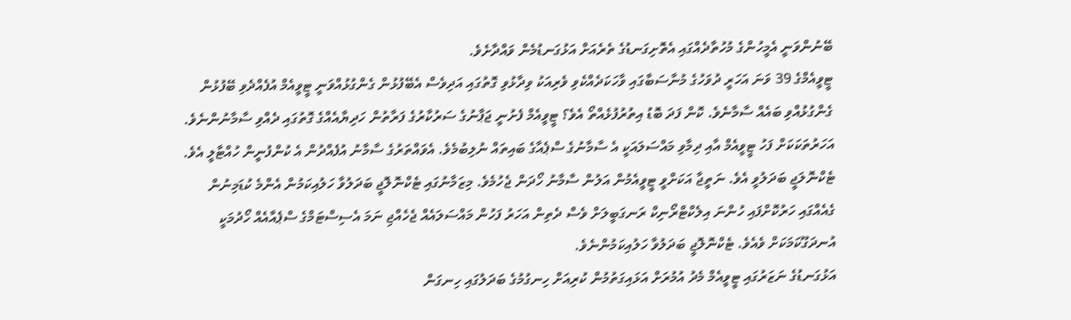ބޭނުންވަނީ އެމީހުންގެ މުހުތާދެއްގައި އެތޮށިގަނޑުގެ ތެރެއަށް އަޅުގަނޑުމެން ވައްދާށެވެ.
ޓީވީއެމްގެ 39 ވަނަ އަހަރީ ދުވަހުގެ މުނާސަބާގައި ވާހަކަދެއްކެވި ވެރިއަކު ވިދާޅުވި ގޮތުގައި އަދިވެސް އެބޭފުޅުން ގެންގުޅުއްވަނީ ޓީވީއެމް އުފެއްދެވި ބޭފުޅުން ގެންގުޅުއްވި ބައެއް ސާމާނެވެ. ކޮން ފަދަ ބޮޑު އިތުރުފުޅެއްތޯ އެވެ؟ ޓީވީއެމް ފެށުނީ ޖަޕާނުގެ ސަރުކާރުގެ ފަރާތުން ހަދިޔާއެއްގެ ގޮތުގައި ދެއްވި ސާމާނުންނެވެ. އަހަރުތަކަކަށް ފަހު ޓީވީއެމް އާއި ދިމާވި މައްސަލައަކީ އެ ސާމާނުގެ ސްޕެއާގެ ބައިތައް ނުލިބުމެވެ. އެވައްތަރުގެ ސާމާނު އުފެއްދުން އެ ކުންފުނީން ހުއްޓާލީ އެވެ. ޓެކްނޮލަޖީ ބަދަލުވީ އެވެ. ނަތީޖާ އަކަށްވީ ޓީވީއެމުން އަލުން ސާމާނު ހޯދަން ޖެހުމެވެ. މިޒަމާނުގައި ޓެކްނޮލޮޖީ ބަދަލުވާ ހަލުއިކަމުން އެންމެ ކުޑަމިނުން ގެއެއްގައި ހަރުކޮށްފައި ހުންނަ އިލެކްޓްރޯނިކް ރަނގަބީލަށް ވެސް ދެތިން އަހަރު ފަހުން މައްސަލައެއް ޖެހެއްޖި ނަމަ އެސިސްޓަމްގެ ސްޕެއާއެއް ހޯދުމަކީ އުނދަގޫކަމަކަށް ވެއެވެ. ޓެކްނޮލޮޖީ ބަދަލުވާ ހަލުއިކަމުންނެވެ.
އަޅުގަނޑުގެ ނަޒަރުގައި ޓީވީއެމް މެދު އުމުރަށް އަޅައިގަތުމުން ކުރިއަށް ހިނގުމުގެ ބަދަލުގައި ހިނގަން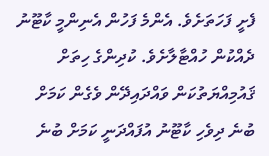ފެށީ ފަހަތަށެވެ. އެންމެ ފަހުން އެނިންމީ ކާޓޫނު ދެއްކުން ހުއްޓާލާށެވެ. ކުދިންގެ ހިތަށް ޤައުމިއްޔަތުކަން ވައްދައިދޭން ވެގެން ކަމަށް ބުނެ ދިވެހި ކާޓޫނު އުފައްދަނީ ކަމަށް ބުނެ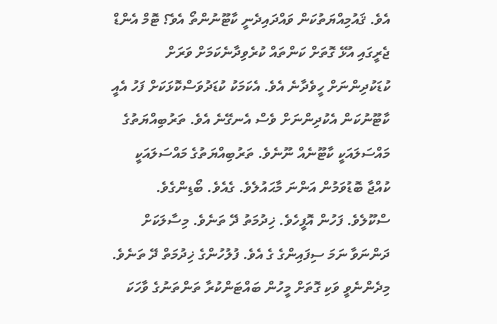އެވެ. ޤައުމިއްޔަތުކަން ވައްދައިދެނީ ކާޓޫނުންތޯ އެވެ؟ ޓޮމް އެންޑް ޖެރީގައި އުޅޭ ގޮތަށް ކަންތައް ކުރެވިދާނެކަމަށް ވަރަށް ކުޑަކުދިންނަށް ހީވެދާނެ އެވެ. އެކަމަކު ކުޑަދުވަސްކޮޅަކަށް ފަހު އެއީ ކާޓޫނުކަން އެކުދިންނަށް ވެސް އެނގޭނެ އެވެ. ތަރުބިއްޔަތުގެ މައްސަލައަކީ ކާޓޫނެއް ނޫނެވެ. ތަރުބިއްޔަތުގެ މައްސަލައަކީ ކުއްޖާ ބޮޑުވަމުން އަންނަ މާޙައުލެވެ. ގެއެވެ. ބޯޑިންގެވެ. ސްކޫލެވެ. ފަހުން އޮފީހެވެ. ޚިދުމަތު ދޭ ތަނެވެ. މިސާލަކަށް ދަންނަވާ ނަމަ ސިފައިންގެ ގެ އެވެ. ފުލުހުންގެ ޚިދުމަތް ދޭ ތަނެވެ. މިދެންނެވީ ވަކި ގޮތަށް މީހުން ބައްޓަންކުރާ ތަންތަނުގެ ވާހަކަ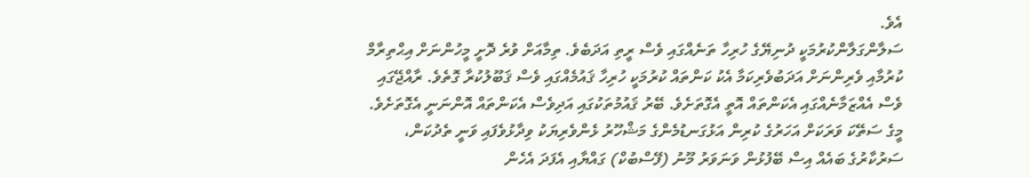އެވެ.
ސަލާންގަލާންކުރުމަކީ ދުނިޔޭގެ ހުރިހާ ތަނެއްގައި ވެސް ރީތި އަދަބެވެ. ތިމާއަށް ވުރެ ދޮށީ މީހުންނަށް އިޙްތިރާމް ކުރުމާއި ވެރިންނަށް އަދަބުވެރިކަމާ އެކު ކަންތައް ކުރުމަކީ ހުރިހާ ޤައުމެއްގައި ވެސް ޤަބޫލުކުރާ ގޮތެވެ. ރާއްޖޭގައި ވެސް އެއްޒަމާނެއްގައި އެކަންތައް އޮތީ އެގޮތަށެވެ. ބޭރު ޤައުމުތަކުގައި އަދިވެސް އެކަންތައް އޮންނަނީ އެގޮތަށެވެ. މީގެ ސަތޭކަ ވަރަކަށް އަހަރުގެ ކުރިން އަޅުގަނޑުމެންގެ މަޝްހޫރު ޅެންވެރިޔަކު ވިދާޅުވެފައި ވަނީ ތެދުކަން، ސަރުކާރުގެ ބައެއް އިސް ބޭފުޅުން ވަނަވަރު މޫނު (ފޭސްބުކް) ގައްޔާއި އެފަދަ އެހެން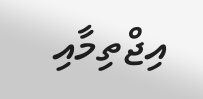އިޖްތިމާއި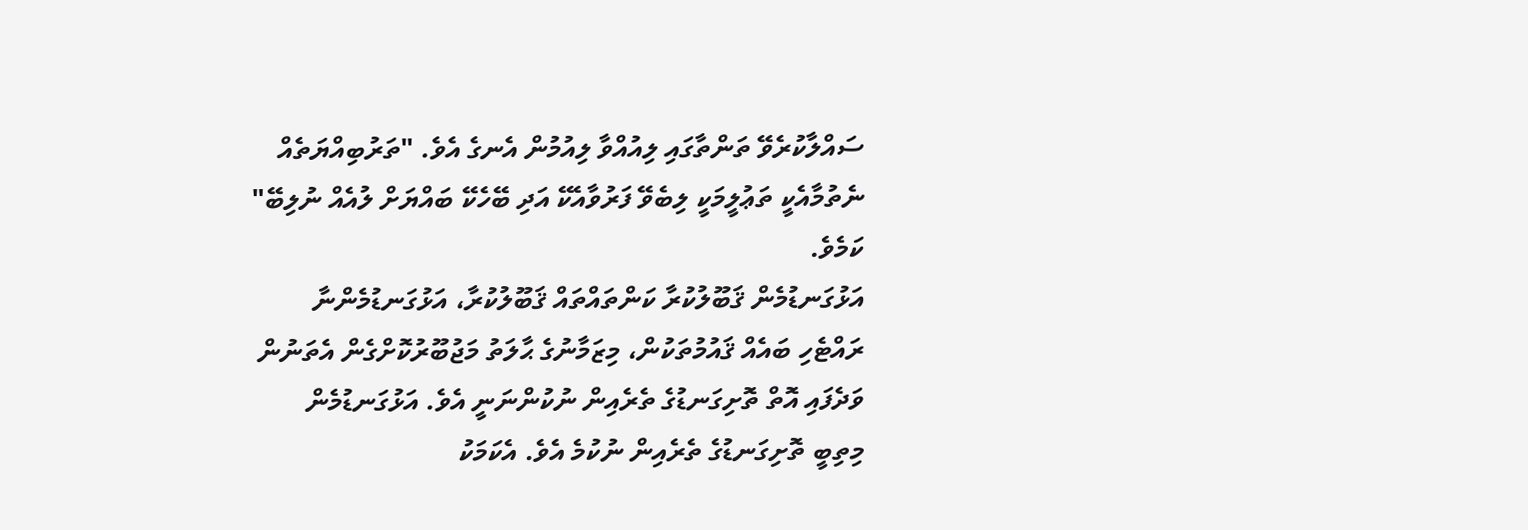ސައްލާކުރެވޭ ތަންތާގައި ލިއުއްވާ ލިއުމުން އެނގެ އެވެ. "ތަރުބިއްޔަތެއް ނެތުމާއެކީ ތަޢުލީމަކީ ލިބެވޭ ފަރުވާއެކޭ އަދި ބޭހެކޭ ބައްޔަށް ލުއެއް ނުލިބޭ" ކަމެވެ.
އަޅުގަނޑުމެން ޤަބޫލުކުރާ ކަންތައްތައް ޤަބޫލުކުރާ، އަޅުގަނޑުމެންނާ ރައްޓެހި ބައެއް ޤައުމުތަކުން، މިޒަމާނުގެ ޙާލަތު މަޖުބޫރުކޮށްގެން އެތަނުން ވަދެފައި އޮތް ތޮށިގަނޑުގެ ތެރެއިން ނުކުންނަނީ އެވެ. އަޅުގަނޑުމެން މިތިބީ ތޮށިގަނޑުގެ ތެރެއިން ނުކުމެ އެވެ. އެކަމަކު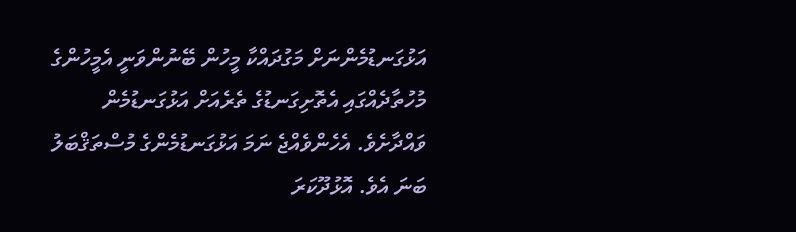އަޅުގަނޑުމެންނަށް މަގުދައްކާ މީހުން ބޭނުންވަނީ އެމީހުންގެ މުހުތާދެއްގައި އެތޮށިގަނޑުގެ ތެރެއަށް އަޅުގަނޑުމެން ވައްދާށެވެ. އެހެންވެއްޖެ ނަމަ އަޅުގަނޑުމެންގެ މުސްތަޤްބަލު ބަނަ އެވެ. އޮޅުދޫކަރަ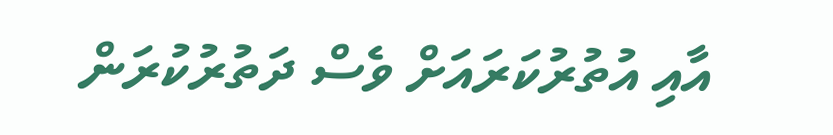އާއި އުތުރުކަރައަށް ވެސް ދަތުރުކުރަން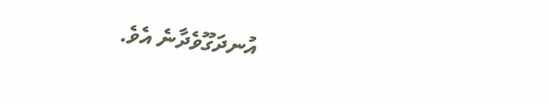އުނދަގޫވެދާނެ އެވެ.